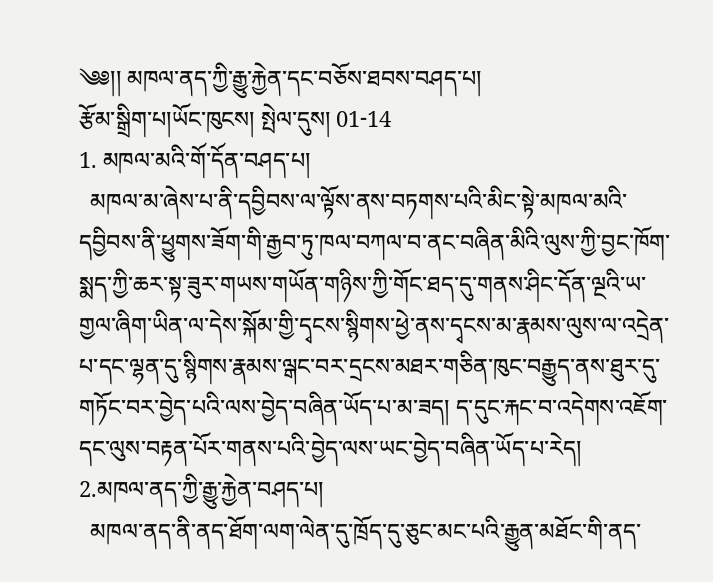༄༅།། མཁལ་ནད་ཀྱི་རྒྱུ་རྐྱེན་དང་བཅོས་ཐབས་བཤད་པ།
རྩོམ་སྒྲིག་པ།ཡོང་ཁུངས། སྤེལ་དུས། 01-14
1. མཁལ་མའི་གོ་དོན་བཤད་པ།
  མཁལ་མ་ཞེས་པ་ནི་དབྱིབས་ལ་ལྟོས་ནས་བཏགས་པའི་མིང་སྟེ་མཁལ་མའི་དབྱིབས་ནི་ཕྱུགས་ཟོག་གི་རྒྱབ་ཏུ་ཁལ་བཀལ་བ་ནང་བཞིན་མིའི་ལུས་ཀྱི་བྱང་ཁོག་སྨད་ཀྱི་ཆར་སྟ་ཟུར་གཡས་གཡོན་གཉིས་ཀྱི་གོང་ཐད་དུ་གནས་ཤིང་དོན་ལྔའི་ཡ་གྱལ་ཞིག་ཡིན་ལ་དེས་སྐོམ་གྱི་དྭངས་སྙིགས་ཕྱེ་ནས་དྭངས་མ་རྣམས་ལུས་ལ་འདྲེན་པ་དང་ལྷན་དུ་སྙིགས་རྣམས་ལྒང་བར་དྲངས་མཐར་གཅིན་ཁུང་བརྒྱུད་ནས་ཐུར་དུ་གཏོང་བར་བྱེད་པའི་ལས་བྱེད་བཞིན་ཡོད་པ་མ་ཟད། ད་དུང་རྐང་བ་འདེགས་འཇོག་དང་ལུས་བརྟན་པོར་གནས་པའི་བྱེད་ལས་ཡང་བྱེད་བཞིན་ཡོད་པ་རེད།
2.མཁལ་ནད་ཀྱི་རྒྱུ་རྐྱེན་བཤད་པ།
  མཁལ་ནད་ནི་ནད་ཐོག་ལག་ལེན་དུ་ཁྲོད་དུ་ཅུང་མང་པའི་རྒྱུན་མཐོང་གི་ནད་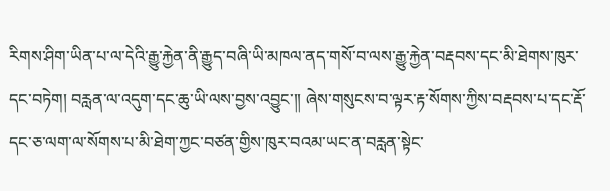རིགས་ཤིག་ཡིན་པ་ལ་དེའི་རྒྱུ་རྐྱེན་ནི་རྒྱུད་བཞི་ཡི་མཁལ་ནད་གསོ་བ་ལས་རྒྱུ་རྐྱེན་བརྡབས་དང་མི་ཐེགས་ཁུར་དང་བཏེག། བརླན་ལ་འདུག་དང་ཆུ་ཡི་ལས་བྱས་འབྱུང་།། ཞེས་གསུངས་བ་ལྟར་རྟ་སོགས་ཀྱིས་བརྡབས་པ་དང་རྡོ་དང་ཅ་ལག་ལ་སོགས་པ་མི་ཐེག་ཀྱང་བཙན་གྱིས་ཁུར་བའམ་ཡང་ན་བརླན་སྟེང་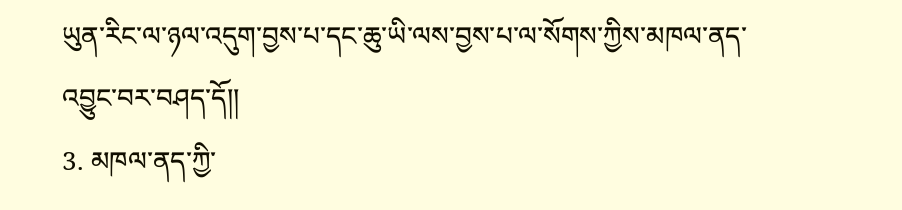ཡུན་རིང་ལ་ཉལ་འདུག་བྱས་པ་དང་ཆུ་ཡི་ལས་བྱས་པ་ལ་སོགས་ཀྱིས་མཁལ་ནད་འབྱུང་བར་བཤད་དོ།།
3. མཁལ་ནད་ཀྱི་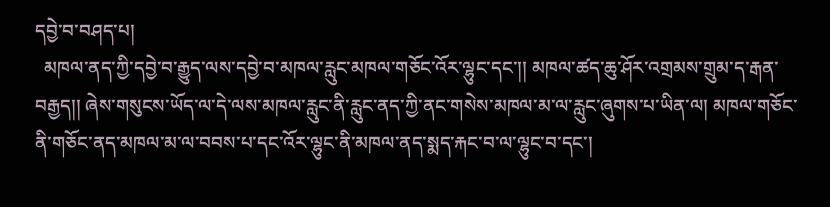དབྱེ་བ་བཤད་པ།
  མཁལ་ནད་ཀྱི་དབྱེ་བ་རྒྱུད་ལས་དབྱེ་བ་མཁལ་རླུང་མཁལ་གཅོང་འོར་ལྷུང་དང་།། མཁལ་ཚད་ཆུ་ཤོར་འགྲམས་གྲུམ་ད་རྒན་བརྒྱད།། ཞེས་གསུངས་ཡོད་ལ་དེ་ལས་མཁལ་རླུང་ནི་རླུང་ནད་ཀྱི་ནང་གསེས་མཁལ་མ་ལ་རླུང་ཞུགས་པ་ཡིན་ལ། མཁལ་གཅོང་ནི་གཅོང་ནད་མཁལ་མ་ལ་བབས་པ་དང་འོར་ལྷུང་ནི་མཁལ་ནད་སྨད་རྐང་བ་ལ་ལྷུང་བ་དང་།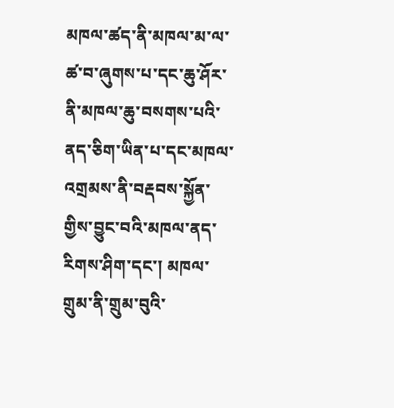མཁལ་ཚད་ནི་མཁལ་མ་ལ་ཚ་བ་ཞུགས་པ་དང་ཆུ་ཤོར་ནི་མཁལ་ཆུ་བསགས་པའི་ནད་ཅིག་ཡིན་པ་དང་མཁལ་འགྲམས་ནི་བརྡབས་སྐྱོན་གྱིས་བྱུང་བའི་མཁལ་ནད་རིགས་ཤིག་དང་། མཁལ་གྲུམ་ནི་གྲུམ་བུའི་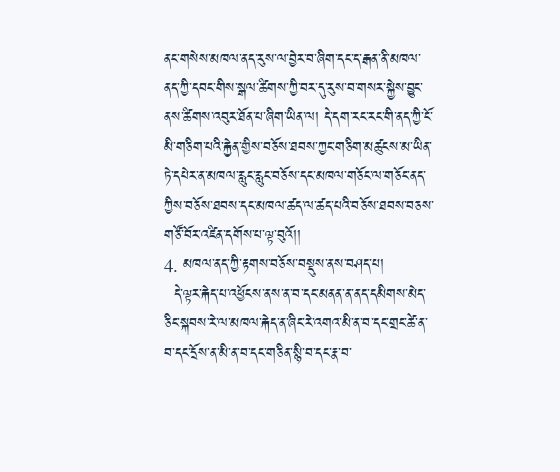ནང་གསེས་མཁལ་ནད་རུས་ལ་བྱེར་བ་ཞིག་དང་ད་རྒན་ནི་མཁལ་ནད་ཀྱི་དབང་གིས་སྒལ་ཚིགས་ཀྱི་བར་དུ་རུས་བ་གསར་སྐྱེས་བྱུང་ནས་ཚིགས་འབུར་ཐོན་པ་ཞིག་ཡིན་ལ། དེ་དག་རང་རང་གི་ནད་ཀྱི་ངོ་མི་གཅིག་པའི་རྐྱེན་གྱིས་བཅོས་ཐབས་ཀྱང་གཅིག་མཚུངས་མ་ཡིན་ཏེ་དཔེར་ན་མཁལ་རླུང་རླུང་བཅོས་དང་མཁལ་གཅོང་ལ་གཅོང་ནད་ཀྱིས་བཅོས་ཐབས་དང་མཁལ་ཚད་ལ་ཚད་པའི་བཅོས་ཐབས་བཅས་གཙོ་བོར་འཛིན་དགོས་པ་ལྟ་བུའོ།།
4. མཁལ་ནད་ཀྱི་རྟགས་བཅོས་བསྡུས་ནས་བཤད་པ།
  དེ་ལྟར་རྐེད་པ་འཕྱོངས་ནས་ན་བ་དང་མནན་ན་ནད་དམིགས་མེད་ཅིང་སྐབས་རེ་ལ་མཁལ་རྐེད་ན་ཞིང་རེ་འགའ་མི་ན་བ་དང་གྲང་ཚེ་ན་བ་དང་དྲོས་ན་མི་ན་བ་དང་གཅིན་སྙི་བ་དང་རྣ་བ་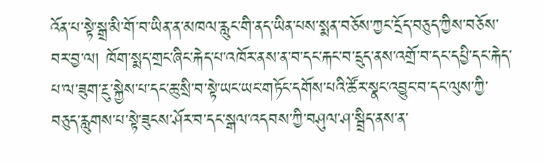འོན་པ་སྟེ་སྒྲ་མི་གོ་བ་ཡིན་ན་མཁལ་རླུང་གི་ནད་ཡིན་པས་སྨན་བཅོས་ཀྱང་དྲོད་བཅུད་ཀྱིས་བཅོས་བར་བྱ་ལ། ཁོག་སྨད་གྲང་ཞིང་རྐེད་པ་འཁོར་ནས་ན་བ་དང་རྐང་བ་དྲུད་ནས་འགྲོ་བ་དང་དཔྱི་དང་རྐེད་པ་ལ་ཟུག་རྔུ་སྐྱེས་པ་དང་ཆུ་སྲི་བ་སྟེ་ཡང་ཡང་གཏོང་དགོས་པའི་ཚོར་སྣང་འབྱུང་བ་དང་ལུས་ཀྱི་བཅུད་རླུགས་པ་སྟེ་ཟུངས་ཤོར་བ་དང་སྒལ་འདབས་ཀྱི་བཤུལ་ཤ་སྦྲིད་ནས་ན་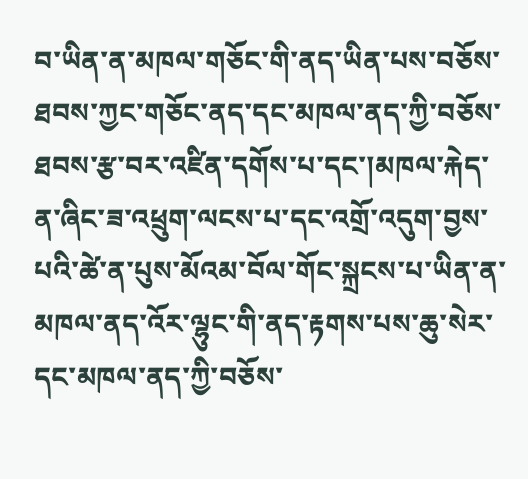བ་ཡིན་ན་མཁལ་གཅོང་གི་ནད་ཡིན་པས་བཅོས་ཐབས་ཀྱང་གཅོང་ནད་དང་མཁལ་ནད་ཀྱི་བཅོས་ཐབས་རྩ་བར་འཛིན་དགོས་པ་དང་།མཁལ་རྐེད་ན་ཞིང་ཟ་འཕྲུག་ལངས་པ་དང་འགྲོ་འདུག་བྱས་པའི་ཚེ་ན་པུས་མོའམ་བོལ་གོང་སྐྲངས་པ་ཡིན་ན་མཁལ་ནད་འོར་ལྷུང་གི་ནད་རྟགས་པས་ཆུ་སེར་དང་མཁལ་ནད་ཀྱི་བཅོས་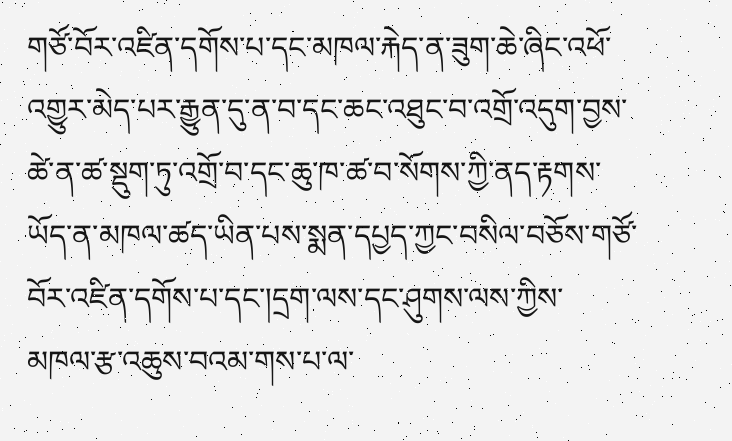གཙོ་བོར་འཛིན་དགོས་པ་དང་མཁལ་རྐེད་ན་ཟུག་ཆེ་ཞིང་འཕོ་འགྱུར་མེད་པར་རྒྱུན་དུ་ན་བ་དང་ཆང་འཐུང་བ་འགྲོ་འདུག་བྱས་ཚེ་ན་ཚ་སྡུག་ཏུ་འགྲོ་བ་དང་ཆུ་ཁ་ཚ་བ་སོགས་ཀྱི་ནད་རྟགས་ཡོད་ན་མཁལ་ཚད་ཡིན་པས་སྨན་དཔྱད་ཀྱང་བསིལ་བཅོས་གཙོ་བོར་འཛིན་དགོས་པ་དང་།དྲག་ལས་དང་ཤུགས་ལས་ཀྱིས་མཁལ་རྩ་འཆུས་བའམ་གས་པ་ལ་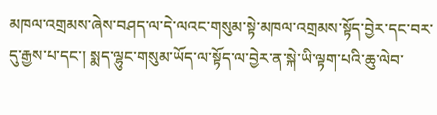མཁལ་འགྲམས་ཞེས་བཤད་ལ་དེ་ལའང་གསུམ་སྟེ་མཁལ་འགྲམས་སྟོད་བྱེར་དང་བར་དུ་རྒྱས་པ་དང་། སྨད་ལྷུང་གསུམ་ཡོད་ལ་སྟོད་ལ་བྱེར་ན་སྐེ་ཡི་ལྟག་པའི་ཆུ་ལེབ་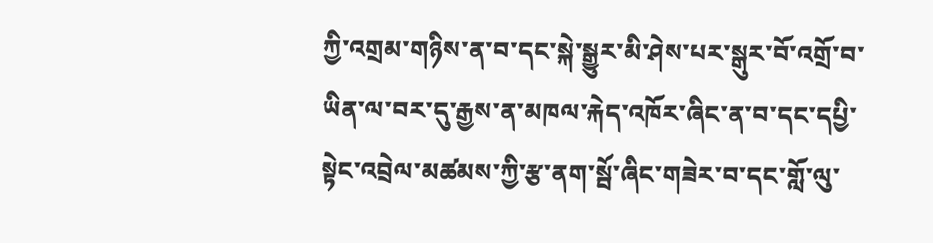ཀྱི་འགྲམ་གཉིས་ན་བ་དང་སྐེ་སྒྱུར་མི་ཤེས་པར་སྒུར་བོ་འགྲོ་བ་ཡིན་ལ་བར་དུ་རྒྱས་ན་མཁལ་རྐེད་འཁོར་ཞིང་ན་བ་དང་དཔྱི་སྟེང་འབྲེལ་མཚམས་ཀྱི་རྩ་ནག་སྦོ་ཞིང་གཟེར་བ་དང་གློ་ལུ་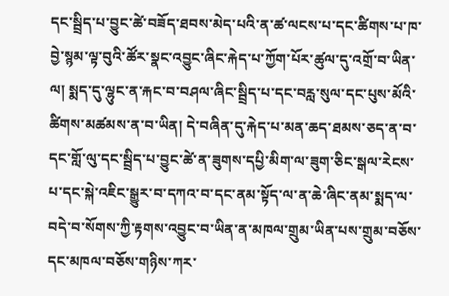དང་སྦྲིད་པ་བྱུང་ཚེ་བཟོད་ཐབས་མེད་པའི་ན་ཚ་ལངས་པ་དང་ཚིགས་པ་ཁ་བྱེ་སྙམ་ལྟ་བུའི་ཚོར་སྣང་འབྱུང་ཞིང་རྐེད་པ་ཀྱོག་པོར་ཚུལ་དུ་འགྲོ་བ་ཡིན་ལ། སྨད་དུ་ལྷུང་ན་རྐང་བ་བཤལ་ཞིང་སྦྲིད་པ་དང་བརླ་སུལ་དང་པུས་མོའི་ཚིགས་མཚམས་ན་བ་ཡིན། དེ་བཞིན་དུ་རྐེད་པ་མན་ཆད་ཐམས་ཅད་ན་བ་དང་གློ་ལུ་དང་སྦྲིད་པ་བྱུང་ཚེ་ན་ཟུགས་དཔྱི་མིག་ལ་ཟུག་ཅིང་སྒལ་རེངས་པ་དང་སྐེ་འཇིང་སྒྱུར་བ་དཀའ་བ་དང་ནམ་སྟོད་ལ་ན་ཆེ་ཞིང་ནམ་སྨད་ལ་བདེ་བ་སོགས་ཀྱི་རྟགས་འབྱུང་བ་ཡིན་ན་མཁལ་གྲུམ་ཡིན་པས་གྲུམ་བཅོས་དང་མཁལ་བཅོས་གཉིས་ཀར་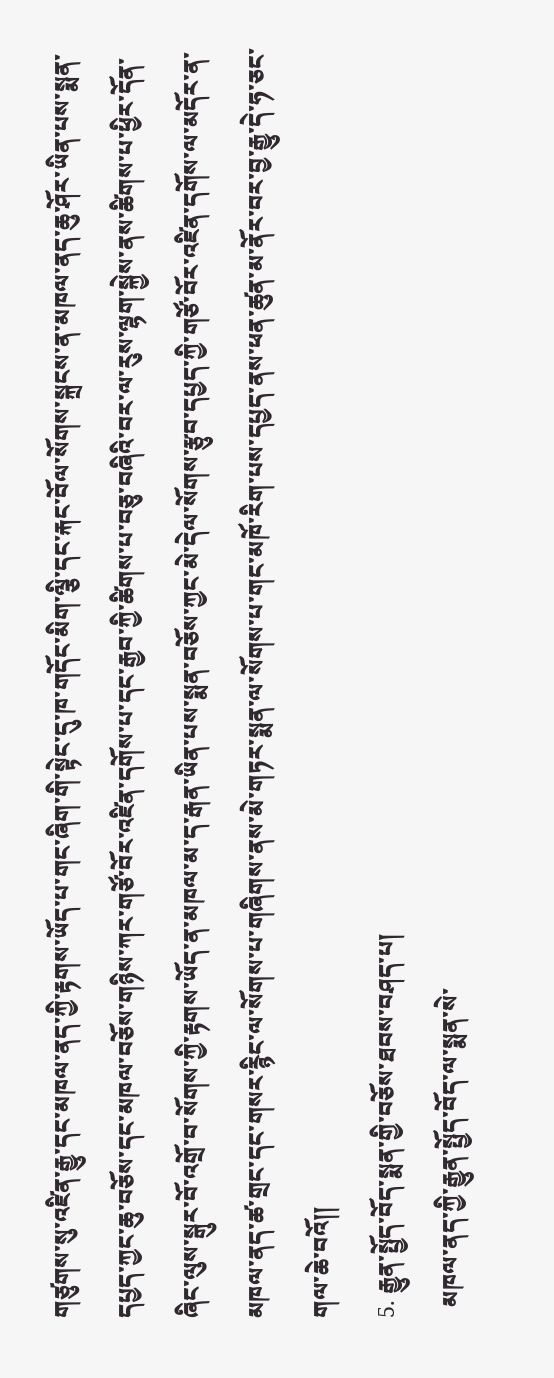གཙུགས་སུ་འཛིན་རྒྱུ་དང་མཁལ་ནད་ཀྱི་རྟགས་ཡོད་པ་གང་ཞིག་གི་སྟེང་དུ་ཁ་གདོང་མིག་ལྕི་དང་རྐང་བོལ་སོགས་སྐྲངས་ན་མཁལ་ནད་ཆུ་ཤོར་ཡིན་པས་སྨན་དཔྱད་ཀྱང་ཆུ་བཅོས་དང་མཁལ་བཅོས་གཉིས་ཀར་གཙོ་བོར་འཛིན་དགོས་པ་དང་རྒྱབ་ཀྱི་ཚིགས་པ་བཅུ་བཞིའི་བར་ལ་རུས་ལྷག་སྐྱེས་ནས་ཚིགས་པ་ཕྱིར་དོན་ཞིང་ལུས་སྒུར་བོ་འགྲོ་བ་སོགས་ཀྱི་རྟགས་ཡོད་ན་མཁལ་མ་ད་རྒན་ཡིན་པས་སྨན་བཅོས་ཀྱང་མེ་དེལ་སོགས་རྩུབ་དཔྱད་ཀྱི་གཙོ་བོར་འཛིན་དགོས་ལ་མདོར་ན་མཁལ་ནད་ཚ་གྲང་དང་གསར་རྙིང་ལ་སོགས་པ་གཞིགས་ནས་མེ་གཏར་སྨན་ལ་སོགས་པ་གང་མཁོ་རིག་པས་དཔྱད་ནས་ཕན་ཚུན་མ་ནོར་བར་བྱ་རྒྱུ་དེ་ཧ་ཅང་གལ་ཆེ་བའོ།།
5. རྒྱུན་སྤྱོད་བོད་སྨན་གྱི་བཅོས་ཐབས་བཤད་པ།
  མཁལ་ནད་ཀྱི་རྒྱུན་སྤྱོད་བོད་ལ་སྨན་སེ་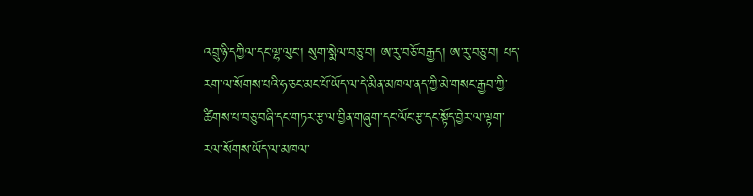འབྲུ་ཉི་དཀྱིལ་དང་ལྷ་ལུང་། སུག་སྨེལ་བཅུ་བ། ཨ་རུ་བཅོ་བརྒྱད། ཨ་རུ་བཅུ་བ། པད་རག་ལ་སོགས་པའི་ཧ་ཅང་མང་པོ་ཡོད་ལ་དེ་མིན་མཁལ་ནད་ཀྱི་མེ་གསང་རྒྱབ་ཀྱི་ཚིགས་པ་བཅུ་བཞི་དང་གཏར་རྩ་ལ་བྱིན་གཞུག་དང་ལོང་རྩ་དང་སྟོད་བྱེར་ལ་ལྟག་རལ་སོགས་ཡོད་ལ་མཁལ་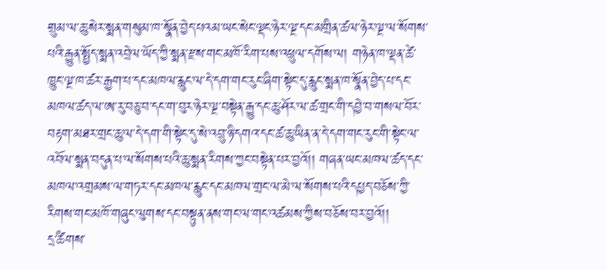གྲུམ་ལ་ཆུ་སེར་སྨན་གསུམ་ཁ་སྣོན་བྱེད་པའམ་ཡང་སེང་ལྡང་ཉེར་ལྔ་དང་མགྲིན་ཚལ་ཉེར་ལྔ་ལ་སོགས་པའི་རྒྱུན་སྤྱོད་སྨན་འབྲེལ་ཡོད་ཀྱི་སྨན་རྫས་གང་མཁོ་རིག་པས་འཕྲུལ་དགོས་ལ། གཉེན་ཁ་ལྡན་ཚེ་ཁྱུང་ལྔ་ཁ་ཚར་རྒྱག་པ་དང་མཁལ་རླུང་ལ་དེ་དག་གང་རུང་ཞིག་སྟེང་དུ་རླུང་སྨན་ཁ་སྣོན་བྱེད་པ་དང་མཁལ་ཚད་ལ་ཨ་རུ་བཅུ་བ་དང་ག་བུར་ཉེར་ལྔ་བསྟེན་རྒྱུ་དང་ཆུ་ཤོར་ལ་ཚ་གྲང་གི་དབྱེ་བ་གསལ་བོར་བརྟག་མཐར་གྲང་ཆུ་ལ་དེ་དག་གི་སྟེང་དུ་སེ་འབྲུ་ཉི་དགའ་དང་ཚ་ཆུ་ཡིན་ན་དེ་དག་གང་རུང་གི་སྟེང་ལ་འབོལ་སྨན་བདུན་པ་ལ་སོགས་པའི་ཆུ་སྨན་རིགས་ཀྱང་བསྟེན་པར་བྱའོ།། གཞན་ཡང་མཁལ་ཚད་དང་མཁལ་འགྲམས་ལ་གཏར་དང་མཁལ་རླུང་དང་མཁལ་གྲང་ལ་མེ་ལ་སོགས་པའི་དཔྱད་བཅོས་ཀྱི་རིགས་གང་མཁོ་གཞུང་ལུགས་དང་བསྟུན་ནས་གང་ལ་གང་འཚམས་ཀྱིས་བཅོས་བར་བྱའོ།།
དྲ་ཚིགས་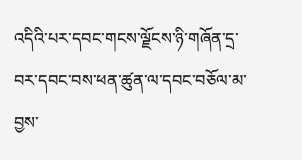འདིའི་པར་དབང་གངས་ལྗོངས་ཉི་གཞོན་དྲ་བར་དབང་བས་ཕན་ཚུན་ལ་དབང་བཅོལ་མ་བྱས་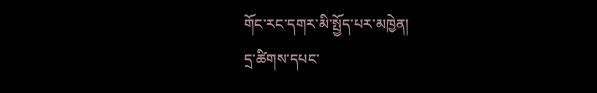གོང་རང་དགར་མི་སྤྱོད་པར་མཁྱེན།
དྲ་ཚིགས་དཔང་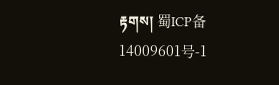རྟགས། 蜀ICP备14009601号-1